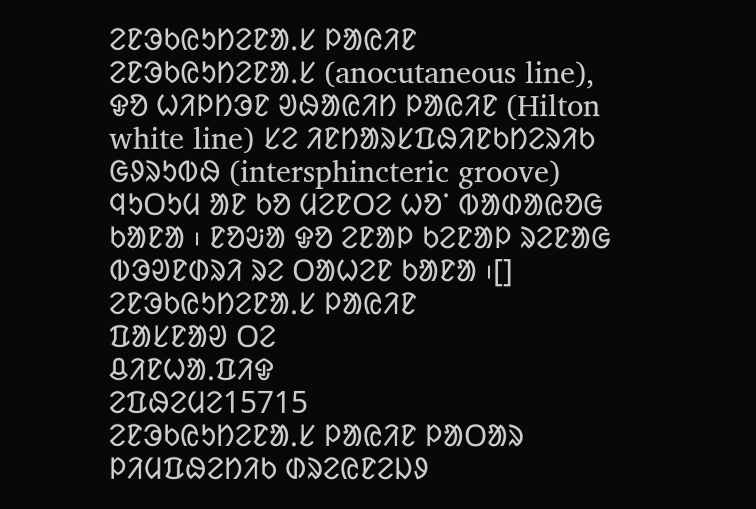ᱮᱱᱳᱠᱭᱩᱴᱮᱱᱟᱹᱥ ᱞᱟᱭᱤᱱ
ᱮᱱᱳᱠᱭᱩᱴᱮᱱᱟᱹᱥ (anocutaneous line), ᱫᱚ ᱦᱤᱞᱴᱳᱱ ᱣᱷᱟᱭᱤᱴ ᱞᱟᱭᱤᱱ (Hilton white line) ᱥᱮ ᱤᱱᱴᱟᱨᱥᱯᱷᱤᱱᱠᱴᱮᱨᱤᱠ ᱜᱽᱨᱩᱵᱷ (intersphincteric groove) ᱧᱩᱛᱩᱢ ᱟᱱ ᱠᱚ ᱢᱮᱱᱛᱮ ᱦᱚᱸ ᱵᱟᱰᱟᱭᱚᱜ ᱠᱟᱱᱟ ᱾ ᱱᱚᱶᱟ ᱫᱚ ᱮᱱᱟᱞ ᱠᱮᱱᱟᱞ ᱨᱮᱱᱟᱜ ᱵᱳᱣᱱᱰᱨᱤ ᱨᱮ ᱛᱟᱦᱮᱱ ᱠᱟᱱᱟ ᱾[]
ᱮᱱᱳᱠᱭᱩᱴᱮᱱᱟᱹᱥ ᱞᱟᱭᱤᱱ
ᱯᱟᱥᱱᱟᱣ ᱛᱮ
ᱪᱤᱱᱦᱟᱹᱯᱤᱫ
ᱮᱯᱷᱮᱢᱮ15715
ᱮᱱᱳᱠᱭᱩᱴᱮᱱᱟᱹᱥ ᱞᱟᱭᱤᱱ ᱞᱟᱛᱟᱨ ᱞᱤᱢᱯᱷᱮᱴᱤᱠ ᱰᱨᱮᱭᱱᱮᱡᱽ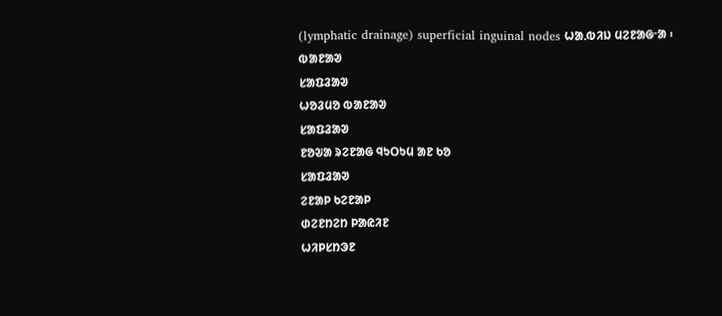(lymphatic drainage) superficial inguinal nodes ᱦᱟᱹᱵᱤᱡ ᱢᱮᱱᱟᱜᱼᱟ ᱾
ᱵᱟᱱᱟᱣ
ᱥᱟᱯᱲᱟᱣ
ᱦᱚᱲᱢᱚ ᱵᱟᱱᱟᱣ
ᱥᱟᱯᱲᱟᱣ
ᱱᱚᱶᱟ ᱨᱮᱱᱟᱜ ᱧᱩᱛᱩᱢ ᱟᱱ ᱠᱚ
ᱥᱟᱯᱲᱟᱣ
ᱮᱱᱟᱞ ᱠᱮᱱᱟᱞ
ᱰᱮᱱᱴᱮᱴ ᱞᱟᱭᱤᱱ
ᱦᱤᱞᱥᱴᱳᱱ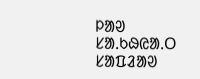ᱞᱟᱣ
ᱥᱟᱹᱠᱷᱭᱟᱹᱛ
ᱥᱟᱯᱲᱟᱣ